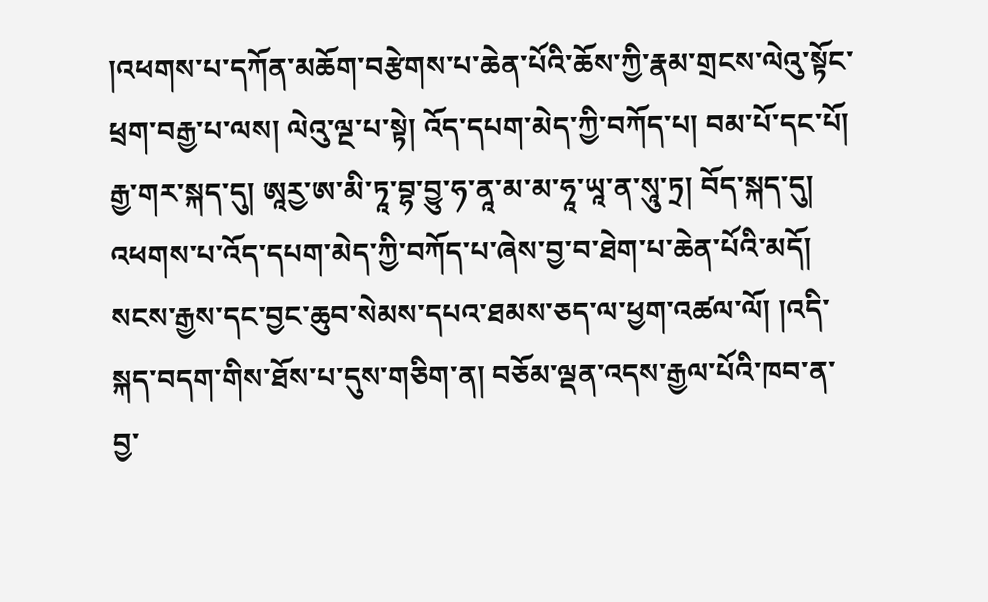།འཕགས་པ་དཀོན་མཆོག་བརྩེགས་པ་ཆེན་པོའི་ཆོས་ཀྱི་རྣམ་གྲངས་ལེའུ་སྟོང་ཕྲག་བརྒྱ་པ་ལས། ལེའུ་ལྔ་པ་སྟེ། འོད་དཔག་མེད་ཀྱི་བཀོད་པ། བམ་པོ་དང་པོ། རྒྱ་གར་སྐད་དུ། ཨཱཪྱ་ཨ་མི་ཏཱ་བྷ་བྱུ་ཧ་ནཱ་མ་མ་ཧཱ་ཡཱ་ན་སཱུ་ཏྲ། བོད་སྐད་དུ། འཕགས་པ་འོད་དཔག་མེད་ཀྱི་བཀོད་པ་ཞེས་བྱ་བ་ཐེག་པ་ཆེན་པོའི་མདོ། སངས་རྒྱས་དང་བྱང་ཆུབ་སེམས་དཔའ་ཐམས་ཅད་ལ་ཕྱག་འཚལ་ལོ། །འདི་སྐད་བདག་གིས་ཐོས་པ་དུས་གཅིག་ན། བཅོམ་ལྡན་འདས་རྒྱལ་པོའི་ཁབ་ན་བྱ་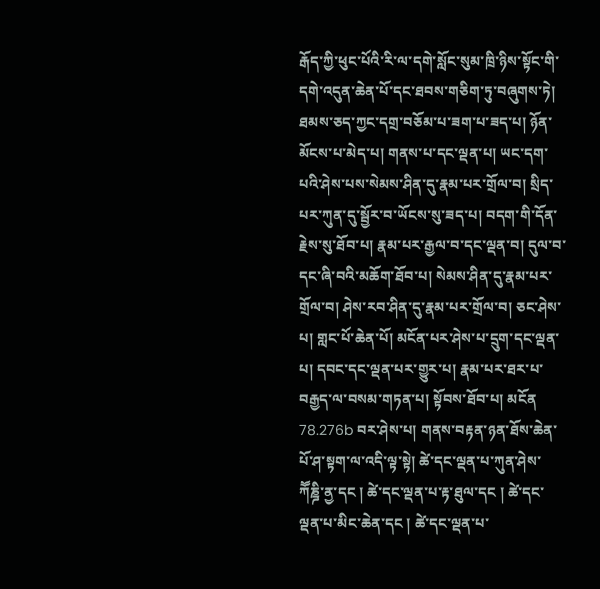རྒོད་ཀྱི་ཕུང་པོའི་རི་ལ་དགེ་སློང་སུམ་ཁྲི་ཉིས་སྟོང་གི་དགེ་འདུན་ཆེན་པོ་དང་ཐབས་གཅིག་ཏུ་བཞུགས་ཏེ། ཐམས་ཅད་ཀྱང་དགྲ་བཅོམ་པ་ཟག་པ་ཟད་པ། ཉོན་མོངས་པ་མེད་པ། གནས་པ་དང་ལྡན་པ། ཡང་དག་པའི་ཤེས་པས་སེམས་ཤིན་དུ་རྣམ་པར་གྲོལ་བ། སྲིད་པར་ཀུན་དུ་སྦྱོར་བ་ཡོངས་སུ་ཟད་པ། བདག་གི་དོན་རྗེས་སུ་ཐོབ་པ། རྣམ་པར་རྒྱལ་བ་དང་ལྡན་བ། དུལ་བ་དང་ཞི་བའི་མཆོག་ཐོབ་པ། སེམས་ཤིན་དུ་རྣམ་པར་གྲོལ་བ། ཤེས་རབ་ཤིན་དུ་རྣམ་པར་གྲོལ་བ། ཅང་ཤེས་པ། གླང་པོ་ཆེན་པོ། མངོན་པར་ཤེས་པ་དྲུག་དང་ལྡན་པ། དབང་དང་ལྡན་པར་གྱུར་པ། རྣམ་པར་ཐར་པ་བརྒྱད་ལ་བསམ་གཏན་པ། སྟོབས་ཐོབ་པ། མངོན 78.276b བར་ཤེས་པ། གནས་བརྟན་ཉན་ཐོས་ཆེན་པོ་ཤ་སྟག་ལ་འདི་ལྟ་སྟེ། ཚེ་དང་ལྡན་པ་ཀུན་ཤེས་ཀཽཎྜི་ནྱ་དང ། ཚེ་དང་ལྡན་པ་རྟ་ཐུལ་དང ། ཚེ་དང་ལྡན་པ་མིང་ཆེན་དང ། ཚེ་དང་ལྡན་པ་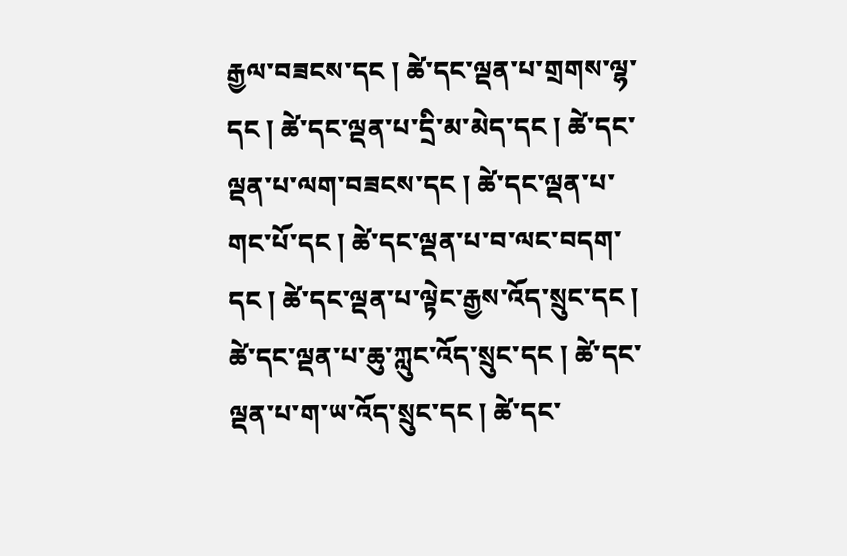རྒྱལ་བཟངས་དང ། ཚེ་དང་ལྡན་པ་གྲགས་ལྷ་དང ། ཚེ་དང་ལྡན་པ་དྲི་མ་མེད་དང ། ཚེ་དང་ལྡན་པ་ལག་བཟངས་དང ། ཚེ་དང་ལྡན་པ་གང་པོ་དང ། ཚེ་དང་ལྡན་པ་བ་ལང་བདག་དང ། ཚེ་དང་ལྡན་པ་ལྟེང་རྒྱས་འོད་སྲུང་དང ། ཚེ་དང་ལྡན་པ་ཆུ་ཀླུང་འོད་སྲུང་དང ། ཚེ་དང་ལྡན་པ་ག་ཡ་འོད་སྲུང་དང ། ཚེ་དང་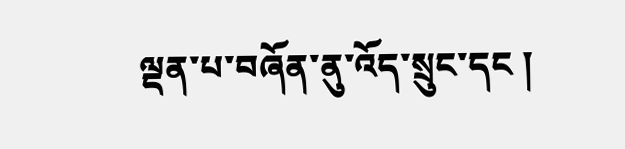ལྡན་པ་བཞོན་ནུ་འོད་སྲུང་དང །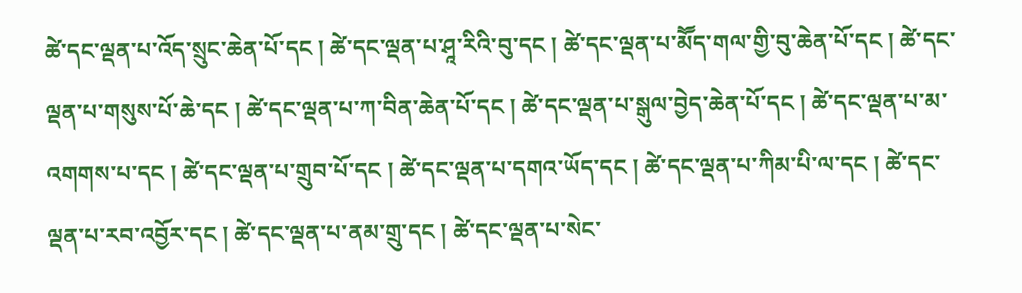ཚེ་དང་ལྡན་པ་འོད་སྲུང་ཆེན་པོ་དང ། ཚེ་དང་ལྡན་པ་ཤཱ་རིའི་བུ་དང ། ཚེ་དང་ལྡན་པ་མཽད་གལ་གྱི་བུ་ཆེན་པོ་དང ། ཚེ་དང་ལྡན་པ་གསུས་པོ་ཆེ་དང ། ཚེ་དང་ལྡན་པ་ཀ་བིན་ཆེན་པོ་དང ། ཚེ་དང་ལྡན་པ་སྒུལ་བྱེད་ཆེན་པོ་དང ། ཚེ་དང་ལྡན་པ་མ་འགགས་པ་དང ། ཚེ་དང་ལྡན་པ་གྲུབ་པོ་དང ། ཚེ་དང་ལྡན་པ་དགའ་ཡོད་དང ། ཚེ་དང་ལྡན་པ་ཀིམ་པི་ལ་དང ། ཚེ་དང་ལྡན་པ་རབ་འབྱོར་དང ། ཚེ་དང་ལྡན་པ་ནམ་གྲུ་དང ། ཚེ་དང་ལྡན་པ་སེང་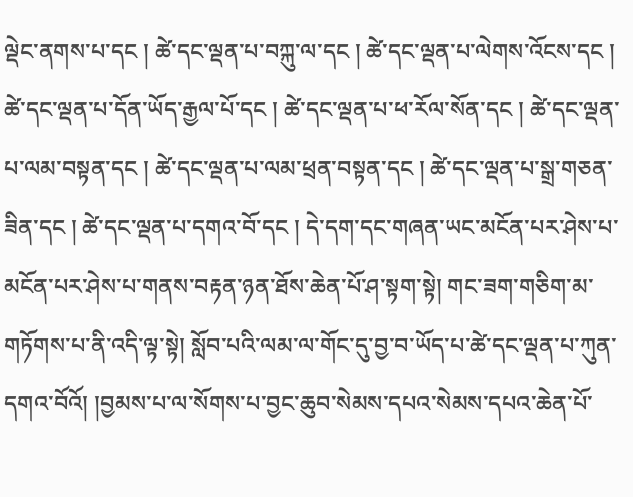ལྡེང་ནགས་པ་དང ། ཚེ་དང་ལྡན་པ་བཀྐུ་ལ་དང ། ཚེ་དང་ལྡན་པ་ལེགས་འོངས་དང ། ཚེ་དང་ལྡན་པ་དོན་ཡོད་རྒྱལ་པོ་དང ། ཚེ་དང་ལྡན་པ་ཕ་རོལ་སོན་དང ། ཚེ་དང་ལྡན་པ་ལམ་བསྟན་དང ། ཚེ་དང་ལྡན་པ་ལམ་ཕྲན་བསྟན་དང ། ཚེ་དང་ལྡན་པ་སྒྲ་གཅན་ཟིན་དང ། ཚེ་དང་ལྡན་པ་དགའ་བོ་དང ། དེ་དག་དང་གཞན་ཡང་མངོན་པར་ཤེས་པ་མངོན་པར་ཤེས་པ་གནས་བརྟན་ཉན་ཐོས་ཆེན་པོ་ཤ་སྟག་སྟེ། གང་ཟག་གཅིག་མ་གཏོགས་པ་ནི་འདི་ལྟ་སྟེ། སློབ་པའི་ལམ་ལ་གོང་དུ་བྱ་བ་ཡོད་པ་ཚེ་དང་ལྡན་པ་ཀུན་དགའ་བོའོ། །བྱམས་པ་ལ་སོགས་པ་བྱང་ཆུབ་སེམས་དཔའ་སེམས་དཔའ་ཆེན་པོ་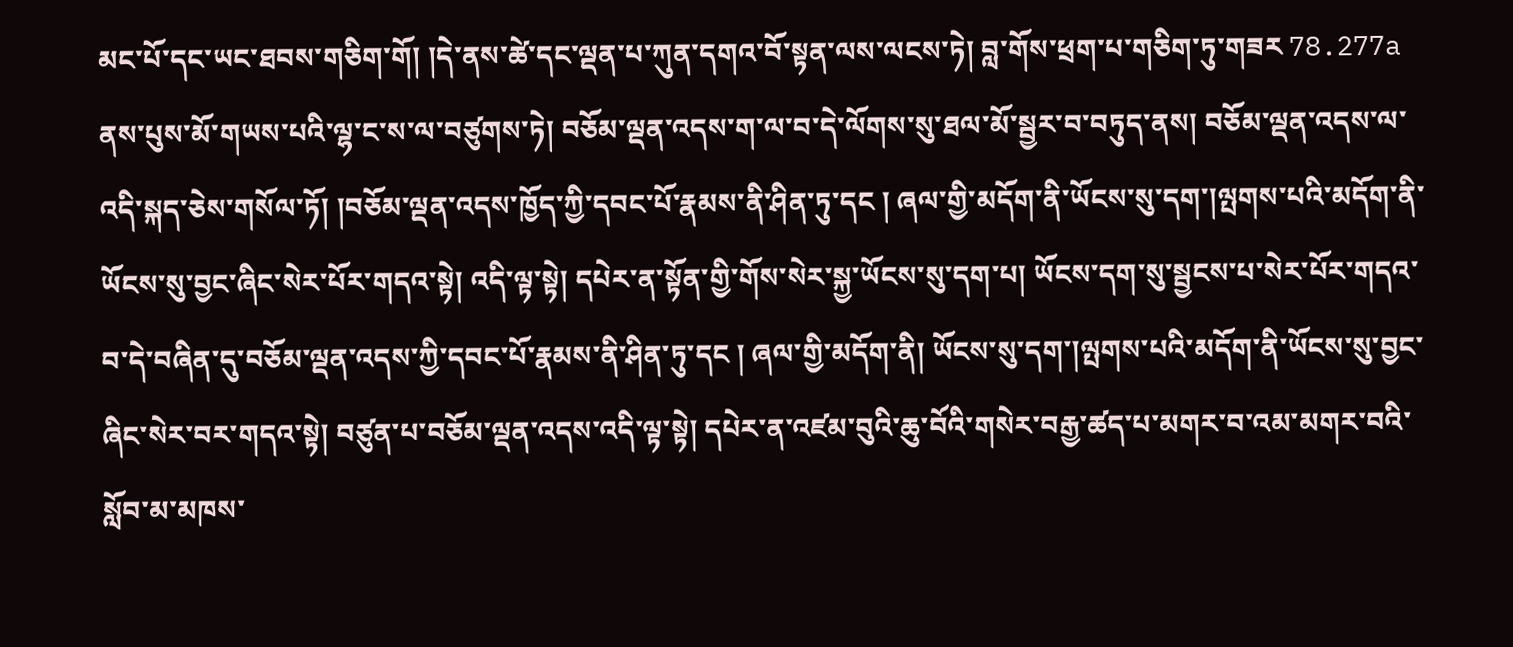མང་པོ་དང་ཡང་ཐབས་གཅིག་གོ། །དེ་ནས་ཚེ་དང་ལྡན་པ་ཀུན་དགའ་བོ་སྟན་ལས་ལངས་ཏེ། བླ་གོས་ཕྲག་པ་གཅིག་ཏུ་གཟར 78.277a ནས་པུས་མོ་གཡས་པའི་ལྷ་ང་ས་ལ་བཙུགས་ཏེ། བཅོམ་ལྡན་འདས་ག་ལ་བ་དེ་ལོགས་སུ་ཐལ་མོ་སྦྱར་བ་བཏུད་ནས། བཅོམ་ལྡན་འདས་ལ་འདི་སྐད་ཅེས་གསོལ་ཏོ། །བཅོམ་ལྡན་འདས་ཁྱོད་ཀྱི་དབང་པོ་རྣམས་ནི་ཤིན་ཏུ་དང ། ཞལ་གྱི་མདོག་ནི་ཡོངས་སུ་དག་།ལྤགས་པའི་མདོག་ནི་ཡོངས་སུ་བྱང་ཞིང་སེར་པོར་གདའ་སྟེ། འདི་ལྟ་སྟེ། དཔེར་ན་སྟོན་གྱི་གོས་སེར་སྐྱ་ཡོངས་སུ་དག་པ། ཡོངས་དག་སུ་སྦྱངས་པ་སེར་པོར་གདའ་བ་དེ་བཞིན་དུ་བཅོམ་ལྡན་འདས་ཀྱི་དབང་པོ་རྣམས་ནི་ཤིན་ཏུ་དང ། ཞལ་གྱི་མདོག་ནི། ཡོངས་སུ་དག་།ལྤགས་པའི་མདོག་ནི་ཡོངས་སུ་བྱང་ཞིང་སེར་བར་གདའ་སྟེ། བཙུན་པ་བཅོམ་ལྡན་འདས་འདི་ལྟ་སྟེ། དཔེར་ན་འཛམ་བུའི་ཆུ་བོའི་གསེར་བརྒྱ་ཚད་པ་མགར་བ་འམ་མགར་བའི་སློབ་མ་མཁས་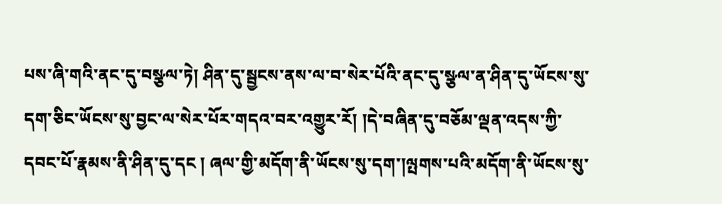པས་ཞི་གའི་ནང་དུ་བསྩལ་ཏེ། ཤིན་དུ་སྦྱངས་ནས་ལ་བ་སེར་པོའི་ནང་དུ་སྩལ་ན་ཤིན་དུ་ཡོངས་སུ་དག་ཅིང་ཡོངས་སུ་བྱང་ལ་སེར་པོར་གདའ་བར་འགྱུར་རོ། །དེ་བཞིན་དུ་བཅོམ་ལྡན་འདས་ཀྱི་དབང་པོ་རྣམས་ནི་ཤིན་དུ་དང ། ཞལ་གྱི་མདོག་ནི་ཡོངས་སུ་དག་།ལྤགས་པའི་མདོག་ནི་ཡོངས་སུ་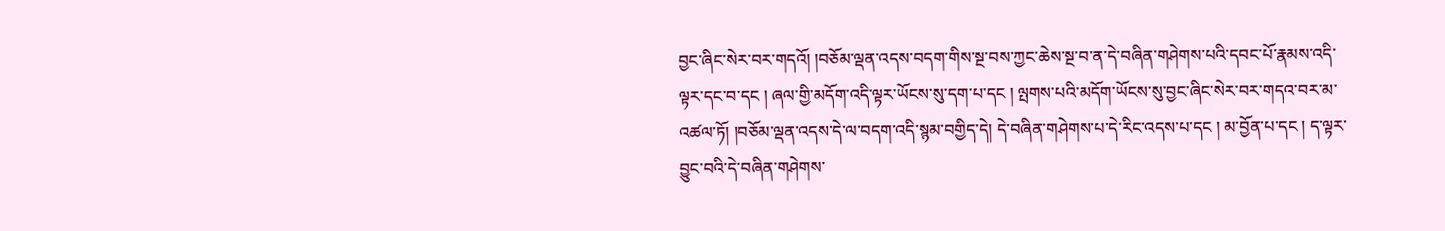བྱང་ཞིང་སེར་བར་གདའོ། །བཅོམ་ལྡན་འདས་བདག་གིས་སྔ་བས་ཀྱང་ཆེས་སྔ་བ་ན་དེ་བཞིན་གཤེགས་པའི་དབང་པོ་རྣམས་འདི་ལྟར་དང་བ་དང ། ཞལ་གྱི་མདོག་འདི་ལྟར་ཡོངས་སུ་དག་པ་དང ། ལྤགས་པའི་མདོག་ཡོངས་སུ་བྱང་ཞིང་སེར་བར་གདའ་བར་མ་འཚལ་ཏོ། །བཅོམ་ལྡན་འདས་དེ་ལ་བདག་འདི་སྙམ་བགྱིད་དེ། དེ་བཞིན་གཤེགས་པ་དེ་རིང་འདས་པ་དང ། མ་བྱོན་པ་དང ། ད་ལྟར་བྱུང་བའི་དེ་བཞིན་གཤེགས་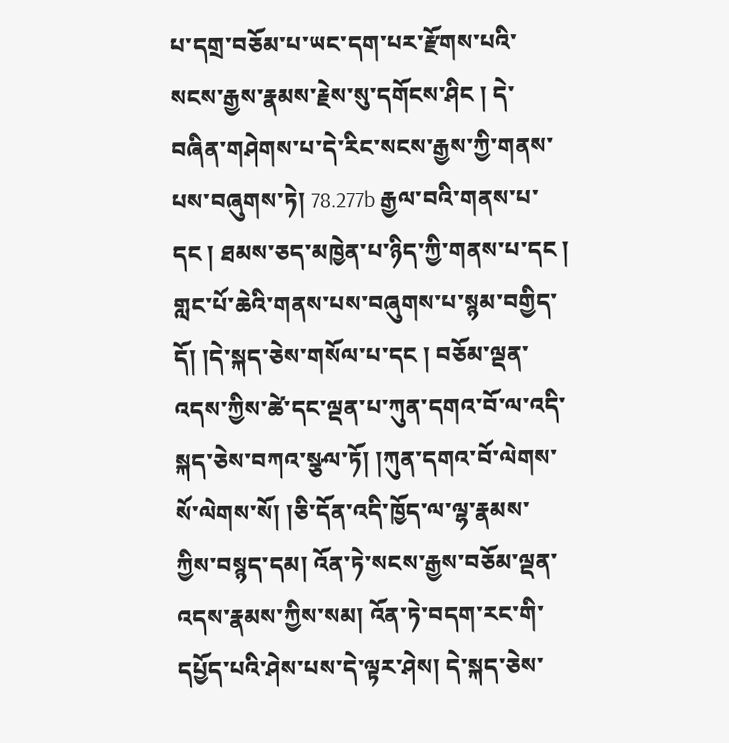པ་དགྲ་བཅོམ་པ་ཡང་དག་པར་རྫོགས་པའི་སངས་རྒྱས་རྣམས་རྗེས་སུ་དགོངས་ཤིང ། དེ་བཞིན་གཤེགས་པ་དེ་རིང་སངས་རྒྱས་ཀྱི་གནས་པས་བཞུགས་ཏེ། 78.277b རྒྱལ་བའི་གནས་པ་དང ། ཐམས་ཅད་མཁྱེན་པ་ཉིད་ཀྱི་གནས་པ་དང ། གླང་པོ་ཆེའི་གནས་པས་བཞུགས་པ་སྙམ་བགྱིད་དོ། །དེ་སྐད་ཅེས་གསོལ་པ་དང ། བཅོམ་ལྡན་འདས་ཀྱིས་ཚེ་དང་ལྡན་པ་ཀུན་དགའ་བོ་ལ་འདི་སྐད་ཅེས་བཀའ་སྩལ་ཏོ། །ཀུན་དགའ་བོ་ལེགས་སོ་ལེགས་སོ། །ཅི་དོན་འདི་ཁྱོད་ལ་ལྷ་རྣམས་ཀྱིས་བསྙད་དམ། འོན་ཏེ་སངས་རྒྱས་བཅོམ་ལྡན་འདས་རྣམས་ཀྱིས་སམ། འོན་ཏེ་བདག་རང་གི་དཔྱོད་པའི་ཤེས་པས་དེ་ལྟར་ཤེས། དེ་སྐད་ཅེས་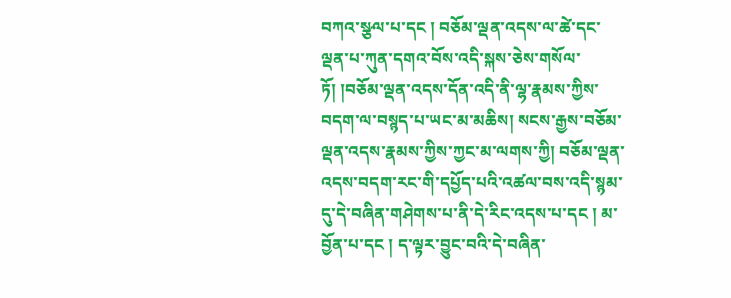བཀའ་སྩལ་པ་དང ། བཅོམ་ལྡན་འདས་ལ་ཚེ་དང་ལྡན་པ་ཀུན་དགའ་བོས་འདི་སྐས་ཅེས་གསོལ་ཏོ། །བཅོམ་ལྡན་འདས་དོན་འདི་ནི་ལྷ་རྣམས་ཀྱིས་བདག་ལ་བསྙད་པ་ཡང་མ་མཆིས། སངས་རྒྱས་བཅོམ་ལྡན་འདས་རྣམས་ཀྱིས་ཀྱང་མ་ལགས་ཀྱི། བཅོམ་ལྡན་འདས་བདག་རང་གི་དཔྱོད་པའི་འཚལ་བས་འདི་སྙམ་དུ་དེ་བཞིན་གཤེགས་པ་ནི་དེ་རིང་འདས་པ་དང ། མ་བྱོན་པ་དང ། ད་ལྟར་བྱུང་བའི་དེ་བཞིན་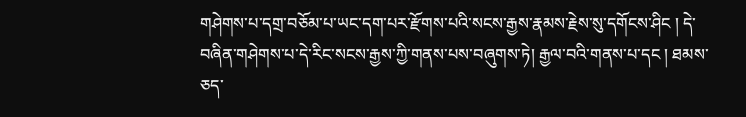གཤེགས་པ་དགྲ་བཅོམ་པ་ཡང་དག་པར་རྫོགས་པའི་སངས་རྒྱས་རྣམས་རྗེས་སུ་དགོངས་ཤིང ། དེ་བཞིན་གཤེགས་པ་དེ་རིང་སངས་རྒྱས་ཀྱི་གནས་པས་བཞུགས་ཏེ། རྒྱལ་བའི་གནས་པ་དང ། ཐམས་ཅད་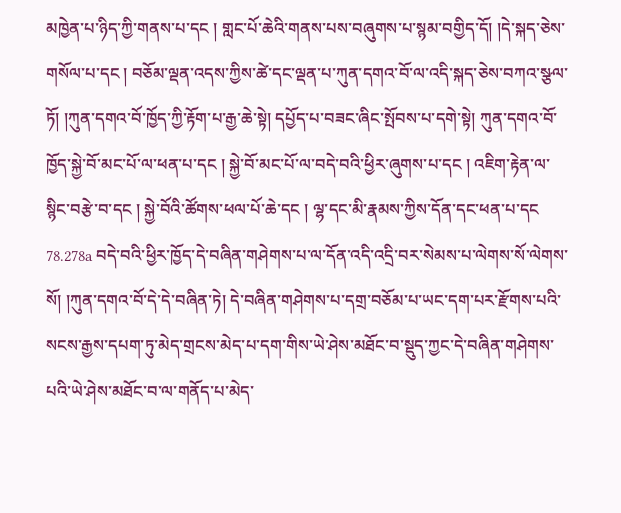མཁྱེན་པ་ཉིད་ཀྱི་གནས་པ་དང ། གླང་པོ་ཆེའི་གནས་པས་བཞུགས་པ་སྙམ་བགྱིད་དོ། །དེ་སྐད་ཅེས་གསོལ་པ་དང ། བཅོམ་ལྡན་འདས་ཀྱིས་ཚེ་དང་ལྡན་པ་ཀུན་དགའ་བོ་ལ་འདི་སྐད་ཅེས་བཀའ་སྩལ་ཏོ། །ཀུན་དགའ་བོ་ཁྱོད་ཀྱི་རྟོག་པ་རྒྱ་ཆེ་སྟེ། དཔྱོད་པ་བཟང་ཞིང་སྤོབས་པ་དགེ་སྟེ། ཀུན་དགའ་བོ་ཁྱོད་སྐྱེ་བོ་མང་པོ་ལ་ཕན་པ་དང ། སྐྱེ་བོ་མང་པོ་ལ་བདེ་བའི་ཕྱིར་ཞུགས་པ་དང ། འཇིག་རྟེན་ལ་སྙིང་བརྩེ་བ་དང ། སྐྱེ་བོའི་ཚོགས་ཕལ་པོ་ཆེ་དང ། ལྷ་དང་མི་རྣམས་ཀྱིས་དོན་དང་ཕན་པ་དང 78.278a བདེ་བའི་ཕྱིར་ཁྱོད་དེ་བཞིན་གཤེགས་པ་ལ་དོན་འདི་འདྲི་བར་སེམས་པ་ལེགས་སོ་ལེགས་སོ། །ཀུན་དགའ་བོ་དེ་དེ་བཞིན་ཏེ། དེ་བཞིན་གཤེགས་པ་དགྲ་བཅོམ་པ་ཡང་དག་པར་རྫོགས་པའི་སངས་རྒྱས་དཔག་ཏུ་མེད་གྲངས་མེད་པ་དག་གིས་ཡེ་ཤེས་མཐོང་བ་སྡུད་ཀྱང་དེ་བཞིན་གཤེགས་པའི་ཡེ་ཤེས་མཐོང་བ་ལ་གནོད་པ་མེད་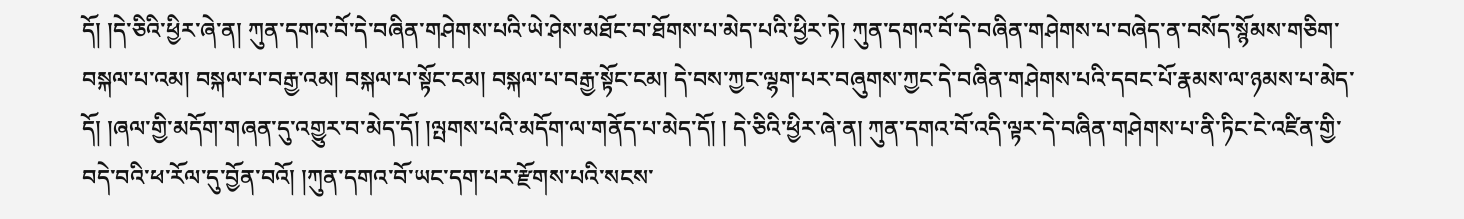དོ། །དེ་ཅིའི་ཕྱིར་ཞེ་ན། ཀུན་དགའ་བོ་དེ་བཞིན་གཤེགས་པའི་ཡེ་ཤེས་མཐོང་བ་ཐོགས་པ་མེད་པའི་ཕྱིར་ཏེ། ཀུན་དགའ་བོ་དེ་བཞིན་གཤེགས་པ་བཞེད་ན་བསོད་སྙོམས་གཅིག་བསྐལ་པ་འམ། བསྐལ་པ་བརྒྱ་འམ། བསྐལ་པ་སྟོང་ངམ། བསྐལ་པ་བརྒྱ་སྟོང་ངམ། དེ་བས་ཀྱང་ལྷག་པར་བཞུགས་ཀྱང་དེ་བཞིན་གཤེགས་པའི་དབང་པོ་རྣམས་ལ་ཉམས་པ་མེད་དོ། །ཞལ་གྱི་མདོག་གཞན་དུ་འགྱུར་བ་མེད་དོ། །ལྤགས་པའི་མདོག་ལ་གནོད་པ་མེད་དོ། ། དེ་ཅིའི་ཕྱིར་ཞེ་ན། ཀུན་དགའ་བོ་འདི་ལྟར་དེ་བཞིན་གཤེགས་པ་ནི་ཏིང་ངེ་འཛིན་གྱི་བདེ་བའི་ཕ་རོལ་དུ་བྱོན་བའོ། །ཀུན་དགའ་བོ་ཡང་དག་པར་རྫོགས་པའི་སངས་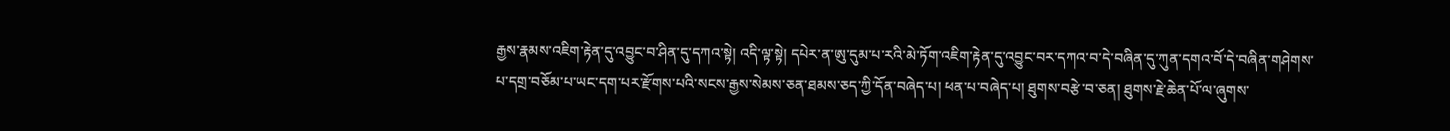རྒྱས་རྣམས་འཇིག་རྟེན་དུ་འབྱུང་བ་ཤིན་དུ་དཀའ་སྟེ། འདི་ལྟ་སྟེ། དཔེར་ན་ཨུ་དུམ་པ་རའི་མེ་ཏོག་འཇིག་རྟེན་དུ་འབྱུང་བར་དཀའ་བ་དེ་བཞིན་དུ་ཀུན་དགའ་བོ་དེ་བཞིན་གཤེགས་པ་དགྲ་བཅོམ་པ་ཡང་དག་པར་རྫོགས་པའི་སངས་རྒྱས་སེམས་ཅན་ཐམས་ཅད་ཀྱི་དོན་བཞེད་པ། ཕན་པ་བཞེད་པ། ཐུགས་བརྩེ་བ་ཅན། ཐུགས་རྗེ་ཆེན་པོ་ལ་ཞུགས་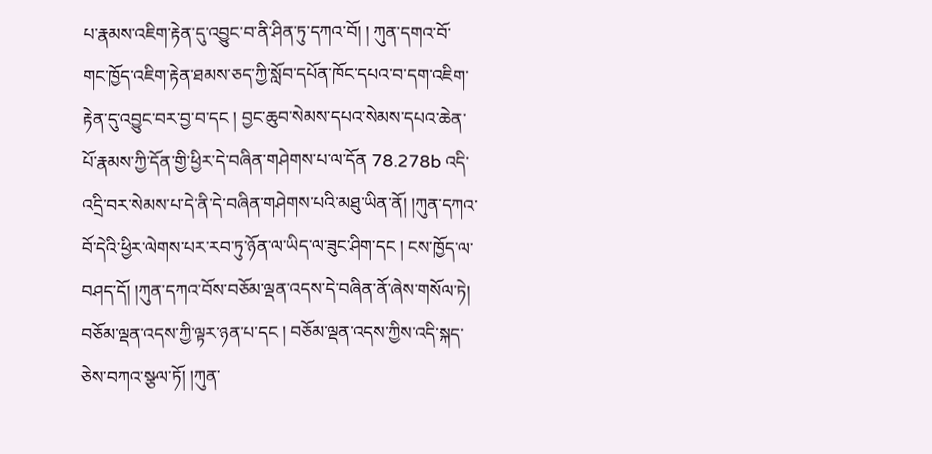པ་རྣམས་འཇིག་རྟེན་དུ་འབྱུང་བ་ནི་ཤིན་ཏུ་དཀའ་བོ། ། ཀུན་དགའ་བོ་གང་ཁྱོད་འཇིག་རྟེན་ཐམས་ཅད་ཀྱི་སློབ་དཔོན་ཁོང་དཔའ་བ་དག་འཇིག་རྟེན་དུ་འབྱུང་བར་བྱ་བ་དང ། བྱང་ཆུབ་སེམས་དཔའ་སེམས་དཔའ་ཆེན་པོ་རྣམས་ཀྱི་དོན་གྱི་ཕྱིར་དེ་བཞིན་གཤེགས་པ་ལ་དོན 78.278b འདི་འདྲི་བར་སེམས་པ་དེ་ནི་དེ་བཞིན་གཤེགས་པའི་མཐུ་ཡིན་ནོ། །ཀུན་དཀའ་བོ་དེའི་ཕྱིར་ལེགས་པར་རབ་ཏུ་ཉོན་ལ་ཡིད་ལ་ཟུང་ཤིག་དང ། ངས་ཁྱོད་ལ་བཤད་དོ། །ཀུན་དཀའ་བོས་བཅོམ་ལྡན་འདས་དེ་བཞིན་ནོ་ཞེས་གསོལ་ཏེ། བཅོམ་ལྡན་འདས་ཀྱི་ལྟར་ཉན་པ་དང ། བཅོམ་ལྡན་འདས་ཀྱིས་འདི་སྐད་ཅེས་བཀའ་སྩལ་ཏོ། །ཀུན་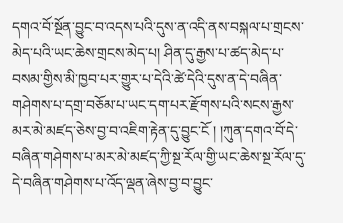དགའ་བོ་སྔོན་བྱུང་བ་འདས་པའི་དུས་ན་འདི་ནས་བསྐལ་པ་གྲངས་མེད་པའི་ཡང་ཆེས་གྲངས་མེད་པ། ཤིན་དུ་རྒྱས་པ་ཚད་མེད་པ་བསམ་གྱིས་མི་ཁྱབ་པར་གྱུར་པ་དེའི་ཚེ་དེའི་དུས་ན་དེ་བཞིན་གཤེགས་པ་དགྲ་བཅོམ་པ་ཡང་དག་པར་རྫོགས་པའི་སངས་རྒྱས་མར་མེ་མཛད་ཅེས་བྱ་བ་འཇིག་རྟེན་དུ་བྱུང་ངོ ། །ཀུན་དགའ་བོ་དེ་བཞིན་གཤེགས་པ་མར་མེ་མཛད་ཀྱི་སྔ་རོལ་གྱི་ཡང་ཆེས་སྔ་རོལ་དུ་དེ་བཞིན་གཤེགས་པ་འོད་ལྡན་ཞེས་བྱ་བ་བྱུང་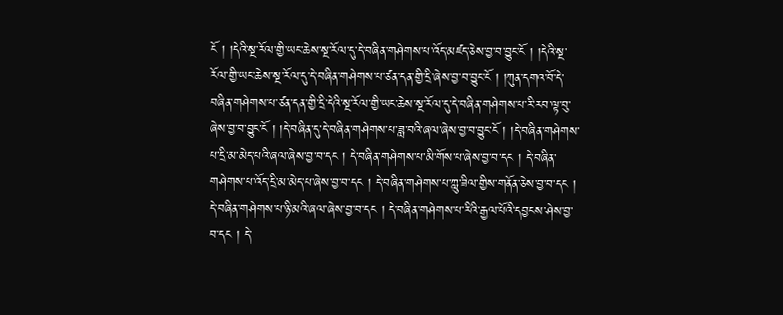ངོ ། །དེའི་སྔ་རོལ་གྱི་ཡང་ཆེས་སྔ་རོལ་དུ་དེ་བཞིན་གཤེགས་པ་འོད་མཛད་ཅེས་བྱ་བ་བྱུང་ངོ ། །དེའི་སྔ་རོལ་གྱི་ཡང་ཆེས་སྔ་རོལ་དུ་དེ་བཞིན་གཤེགས་པ་ཙན་དན་གྱི་དྲི་ཞེས་བྱ་བ་བྱུང་ངོ ། །ཀུན་དགའ་བོ་དེ་བཞིན་གཤེགས་པ་ཙན་དན་གྱི་དྲི་དེའི་སྔ་རོལ་གྱི་ཡང་ཆེས་སྔ་རོལ་དུ་དེ་བཞིན་གཤེགས་པ་རི་རབ་ལྟ་བུ་ཞེས་བྱ་བ་བྱུང་ངོ ། །དེ་བཞིན་དུ་དེ་བཞིན་གཤེགས་པ་ཟླ་བའི་ཞལ་ཞེས་བྱ་བ་བྱུང་ངོ ། །དེ་བཞིན་གཤེགས་པ་དྲི་མ་མེད་པའི་ཞལ་ཞེས་བྱ་བ་དང ། དེ་བཞིན་གཤེགས་པ་མི་གོས་པ་ཞེས་བྱ་བ་དང ། དེ་བཞིན་གཤེགས་པ་འོད་དྲི་མ་མེད་པ་ཞེས་བྱ་བ་དང ། དེ་བཞིན་གཤེགས་པ་ཀླུ་ཟིལ་གྱིས་གནོན་ཅེས་བྱ་བ་དང ། དེ་བཞིན་གཤེགས་པ་ཉི་མའི་ཞལ་ཞེས་བྱ་བ་དང ། དེ་བཞིན་གཤེགས་པ་རིའི་རྒྱལ་པོའི་དབྱངས་ཤེས་བྱ་བ་དང ། དེ་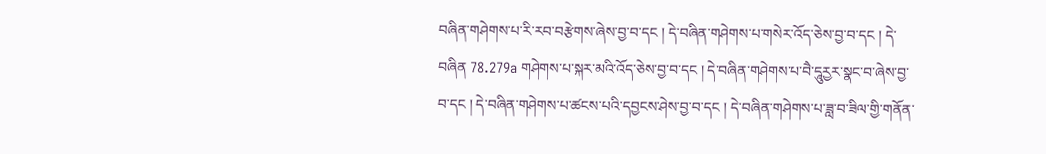བཞིན་གཤེགས་པ་རི་རབ་བརྩེགས་ཞེས་བྱ་བ་དང ། དེ་བཞིན་གཤེགས་པ་གསེར་འོད་ཅེས་བྱ་བ་དང ། དེ་བཞིན 78.279a གཤེགས་པ་སྐར་མའི་འོད་ཅེས་བྱ་བ་དང ། དེ་བཞིན་གཤེགས་པ་བཻ་དཱུརྱར་སྣང་བ་ཞེས་བྱ་བ་དང ། དེ་བཞིན་གཤེགས་པ་ཚངས་པའི་དབྱངས་ཤེས་བྱ་བ་དང ། དེ་བཞིན་གཤེགས་པ་ཟླ་བ་ཟིལ་གྱི་གནོན་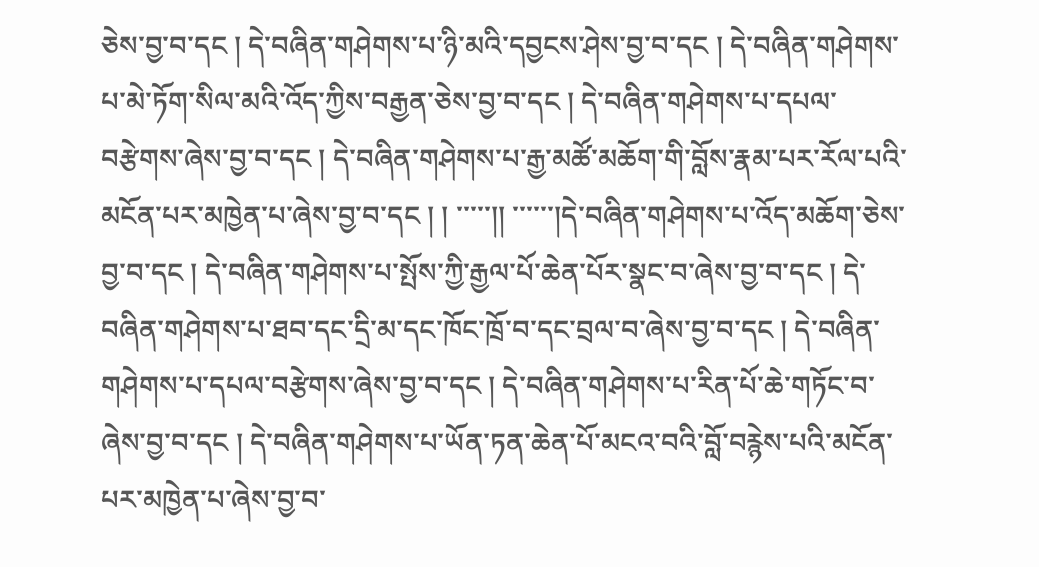ཅེས་བྱ་བ་དང ། དེ་བཞིན་གཤེགས་པ་ཉི་མའི་དབྱངས་ཤེས་བྱ་བ་དང ། དེ་བཞིན་གཤེགས་པ་མེ་ཏོག་སིལ་མའི་འོད་ཀྱིས་བརྒྱན་ཅེས་བྱ་བ་དང ། དེ་བཞིན་གཤེགས་པ་དཔལ་བརྩེགས་ཞེས་བྱ་བ་དང ། དེ་བཞིན་གཤེགས་པ་རྒྱ་མཚོ་མཆོག་གི་བློས་རྣམ་པར་རོལ་པའི་མངོན་པར་མཁྱེན་པ་ཞེས་བྱ་བ་དང ། ། ་་་་་།། ་་་་་་།དེ་བཞིན་གཤེགས་པ་འོད་མཆོག་ཅེས་བྱ་བ་དང ། དེ་བཞིན་གཤེགས་པ་སྤོས་ཀྱི་རྒྱལ་པོ་ཆེན་པོར་སྣང་བ་ཞེས་བྱ་བ་དང ། དེ་བཞིན་གཤེགས་པ་ཐབ་དང་དྲི་མ་དང་ཁོང་ཁྲོ་བ་དང་བྲལ་བ་ཞེས་བྱ་བ་དང ། དེ་བཞིན་གཤེགས་པ་དཔལ་བརྩེགས་ཞེས་བྱ་བ་དང ། དེ་བཞིན་གཤེགས་པ་རིན་པོ་ཆེ་གཏོང་བ་ཞེས་བྱ་བ་དང ། དེ་བཞིན་གཤེགས་པ་ཡོན་ཏན་ཆེན་པོ་མངའ་བའི་བློ་བརྙེས་པའི་མངོན་པར་མཁྱེན་པ་ཞེས་བྱ་བ་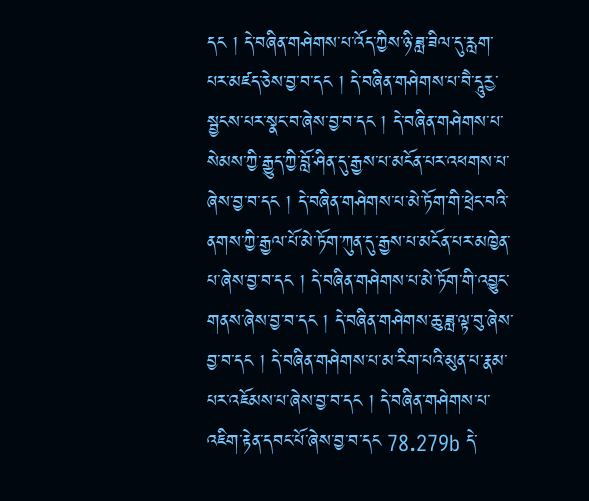དང ། དེ་བཞིན་གཤེགས་པ་འོད་ཀྱིས་ཉི་ཟླ་ཟིལ་དུ་རླག་པར་མཛད་ཅེས་བྱ་བ་དང ། དེ་བཞིན་གཤེགས་པ་བཻ་དཱུརྱ་སྦྱངས་པར་སྣང་བ་ཞེས་བྱ་བ་དང ། དེ་བཞིན་གཤེགས་པ་སེམས་ཀྱི་རྒྱུད་ཀྱི་བློ་ཤིན་དུ་རྒྱས་པ་མངོན་པར་འཕགས་པ་ཞེས་བྱ་བ་དང ། དེ་བཞིན་གཤེགས་པ་མེ་ཏོག་གི་ཕྲེང་བའི་ནགས་ཀྱི་རྒྱལ་པོ་མེ་ཏོག་ཀུན་དུ་རྒྱས་པ་མངོན་པར་མཁྱེན་པ་ཞེས་བྱ་བ་དང ། དེ་བཞིན་གཤེགས་པ་མེ་ཏོག་གི་འབྱུང་གནས་ཞེས་བྱ་བ་དང ། དེ་བཞིན་གཤེགས་ཆུ་ཟླ་ལྟ་བུ་ཞེས་བྱ་བ་དང ། དེ་བཞིན་གཤེགས་པ་མ་རིག་པའི་མུན་པ་རྣམ་པར་འཇོམས་པ་ཞེས་བྱ་བ་དང ། དེ་བཞིན་གཤེགས་པ་འཇིག་རྟེན་དབང་པོ་ཞེས་བྱ་བ་དང 78.279b དེ་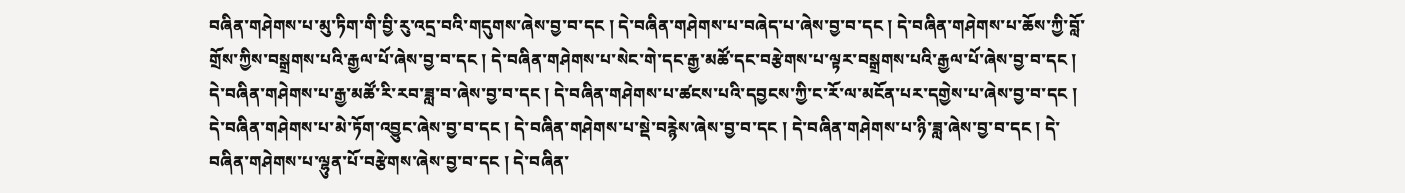བཞིན་གཤེགས་པ་མུ་ཏིག་གི་བྱི་རུ་འདྲ་བའི་གདུགས་ཞེས་བྱ་བ་དང ། དེ་བཞིན་གཤེགས་པ་བཞེད་པ་ཞེས་བྱ་བ་དང ། དེ་བཞིན་གཤེགས་པ་ཆོས་ཀྱི་བློ་གྲོས་ཀྱིས་བསྒྲགས་པའི་རྒྱལ་པོ་ཞེས་བྱ་བ་དང ། དེ་བཞིན་གཤེགས་པ་སེང་གེ་དང་རྒྱ་མཚོ་དང་བརྩེགས་པ་ལྟར་བསྒྲགས་པའི་རྒྱལ་པོ་ཞེས་བྱ་བ་དང ། དེ་བཞིན་གཤེགས་པ་རྒྱ་མཚོ་རི་རབ་ཟླ་བ་ཞེས་བྱ་བ་དང ། དེ་བཞིན་གཤེགས་པ་ཚངས་པའི་དབྱངས་ཀྱི་ང་རོ་ལ་མངོན་པར་དགྱེས་པ་ཞེས་བྱ་བ་དང ། དེ་བཞིན་གཤེགས་པ་མེ་ཏོག་འབྱུང་ཞེས་བྱ་བ་དང ། དེ་བཞིན་གཤེགས་པ་སྡེ་བརྙེས་ཞེས་བྱ་བ་དང ། དེ་བཞིན་གཤེགས་པ་ཉི་ཟླ་ཞེས་བྱ་བ་དང ། དེ་བཞིན་གཤེགས་པ་ལྷུན་པོ་བརྩེགས་ཞེས་བྱ་བ་དང ། དེ་བཞིན་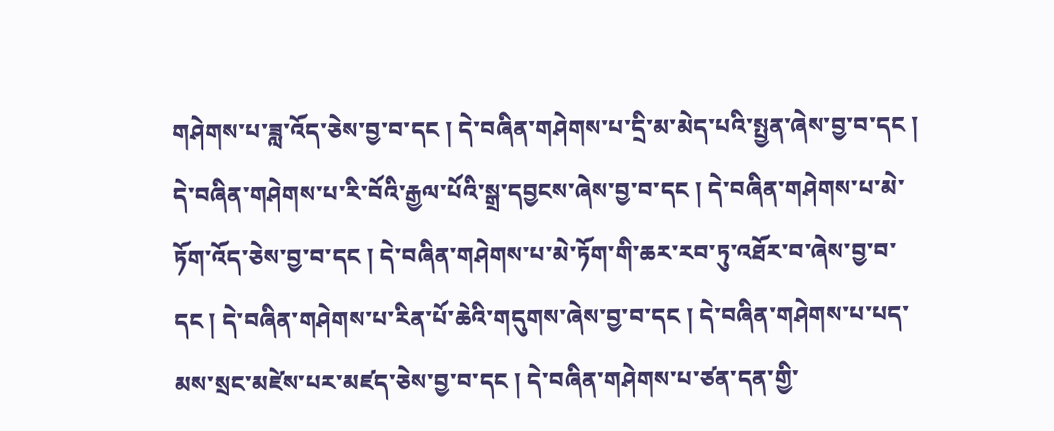གཤེགས་པ་ཟླ་འོད་ཅེས་བྱ་བ་དང ། དེ་བཞིན་གཤེགས་པ་དྲི་མ་མེད་པའི་སྤྱན་ཞེས་བྱ་བ་དང ། དེ་བཞིན་གཤེགས་པ་རི་བོའི་རྒྱལ་པོའི་སྒྲ་དབྱངས་ཞེས་བྱ་བ་དང ། དེ་བཞིན་གཤེགས་པ་མེ་ཏོག་འོད་ཅེས་བྱ་བ་དང ། དེ་བཞིན་གཤེགས་པ་མེ་ཏོག་གི་ཆར་རབ་ཏུ་འཐོར་བ་ཞེས་བྱ་བ་དང ། དེ་བཞིན་གཤེགས་པ་རིན་པོ་ཆེའི་གདུགས་ཞེས་བྱ་བ་དང ། དེ་བཞིན་གཤེགས་པ་པད་མས་སྲང་མཛེས་པར་མཛད་ཅེས་བྱ་བ་དང ། དེ་བཞིན་གཤེགས་པ་ཙན་དན་གྱི་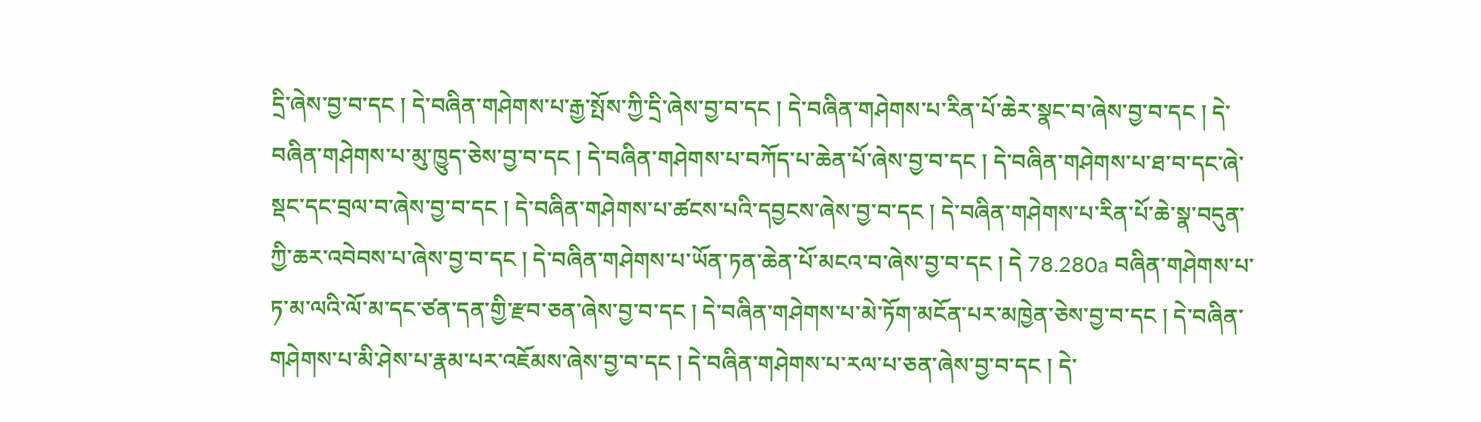དྲི་ཞེས་བྱ་བ་དང ། དེ་བཞིན་གཤེགས་པ་རྒྱ་སྤོས་ཀྱི་དྲི་ཞེས་བྱ་བ་དང ། དེ་བཞིན་གཤེགས་པ་རིན་པོ་ཆེར་སྣང་བ་ཞེས་བྱ་བ་དང ། དེ་བཞིན་གཤེགས་པ་མུ་ཁྱུད་ཅེས་བྱ་བ་དང ། དེ་བཞིན་གཤེགས་པ་བཀོད་པ་ཆེན་པོ་ཞེས་བྱ་བ་དང ། དེ་བཞིན་གཤེགས་པ་ཐ་བ་དང་ཞེ་སྡང་དང་བྲལ་བ་ཞེས་བྱ་བ་དང ། དེ་བཞིན་གཤེགས་པ་ཚངས་པའི་དབྱངས་ཞེས་བྱ་བ་དང ། དེ་བཞིན་གཤེགས་པ་རིན་པོ་ཆེ་སྣ་བདུན་ཀྱི་ཆར་འབེབས་པ་ཞེས་བྱ་བ་དང ། དེ་བཞིན་གཤེགས་པ་ཡོན་ཏན་ཆེན་པོ་མངའ་བ་ཞེས་བྱ་བ་དང ། དེ 78.280a བཞིན་གཤེགས་པ་ཏ་མ་ལའི་ལོ་མ་དང་ཙན་དན་གྱི་རྫབ་ཅན་ཞེས་བྱ་བ་དང ། དེ་བཞིན་གཤེགས་པ་མེ་ཏོག་མངོན་པར་མཁྱེན་ཅེས་བྱ་བ་དང ། དེ་བཞིན་གཤེགས་པ་མི་ཤེས་པ་རྣམ་པར་འཇོམས་ཞེས་བྱ་བ་དང ། དེ་བཞིན་གཤེགས་པ་རལ་པ་ཅན་ཞེས་བྱ་བ་དང ། དེ་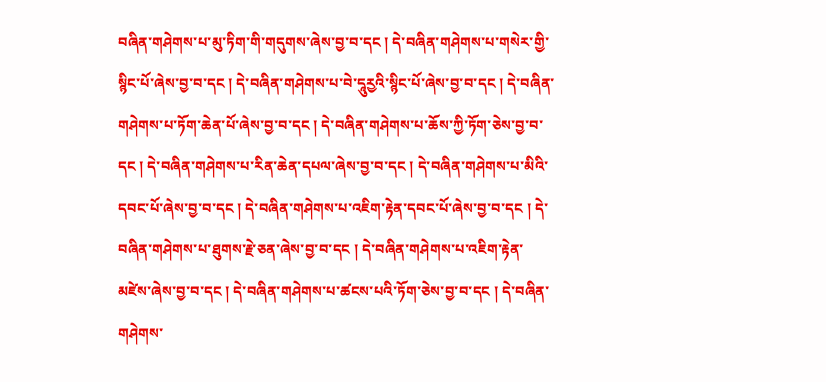བཞིན་གཤེགས་པ་མུ་ཏིག་གི་གདུགས་ཞེས་བྱ་བ་དང ། དེ་བཞིན་གཤེགས་པ་གསེར་གྱི་སྙིང་པོ་ཞེས་བྱ་བ་དང ། དེ་བཞིན་གཤེགས་པ་བེ་དཱུརྱའི་སྙིང་པོ་ཞེས་བྱ་བ་དང ། དེ་བཞིན་གཤེགས་པ་ཏོག་ཆེན་པོ་ཞེས་བྱ་བ་དང ། དེ་བཞིན་གཤེགས་པ་ཆོས་ཀྱི་ཏོག་ཅེས་བྱ་བ་དང ། དེ་བཞིན་གཤེགས་པ་རིན་ཆེན་དཔལ་ཞེས་བྱ་བ་དང ། དེ་བཞིན་གཤེགས་པ་མིའི་དབང་པོ་ཞེས་བྱ་བ་དང ། དེ་བཞིན་གཤེགས་པ་འཇིག་རྟེན་དབང་པོ་ཞེས་བྱ་བ་དང ། དེ་བཞིན་གཤེགས་པ་ཐུགས་རྗེ་ཅན་ཞེས་བྱ་བ་དང ། དེ་བཞིན་གཤེགས་པ་འཇིག་རྟེན་མཛེས་ཞེས་བྱ་བ་དང ། དེ་བཞིན་གཤེགས་པ་ཚངས་པའི་ཏོག་ཅེས་བྱ་བ་དང ། དེ་བཞིན་གཤེགས་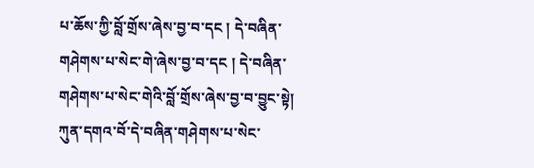པ་ཆོས་ཀྱི་བློ་གྲོས་ཞེས་བྱ་བ་དང ། དེ་བཞིན་གཤེགས་པ་སེང་གེ་ཞེས་བྱ་བ་དང ། དེ་བཞིན་གཤེགས་པ་སེང་གེའི་བློ་གྲོས་ཞེས་བྱ་བ་བྱུང་སྟེ། ཀུན་དགའ་བོ་དེ་བཞིན་གཤེགས་པ་སེང་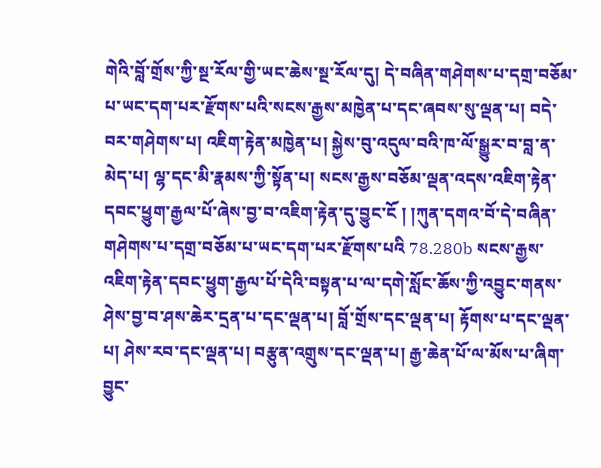གེའི་བློ་གྲོས་ཀྱི་སྔ་རོལ་གྱི་ཡང་ཆེས་སྔ་རོལ་དུ། དེ་བཞིན་གཤེགས་པ་དགྲ་བཅོམ་པ་ཡང་དག་པར་རྫོགས་པའི་སངས་རྒྱས་མཁྱེན་པ་དང་ཞབས་སུ་ལྡན་པ། བདེ་བར་གཤེགས་པ། འཇིག་རྟེན་མཁྱེན་པ། སྐྱེས་བུ་འདུལ་བའི་ཁ་ལོ་སྒྱུར་བ་བླ་ན་མེད་པ། ལྷ་དང་མི་རྣམས་ཀྱི་སྟོན་པ། སངས་རྒྱས་བཅོམ་ལྡན་འདས་འཇིག་རྟེན་དབང་ཕྱུག་རྒྱལ་པོ་ཞེས་བྱ་བ་འཇིག་རྟེན་དུ་བྱུང་ངོ ། །ཀུན་དགའ་བོ་དེ་བཞིན་གཤེགས་པ་དགྲ་བཅོམ་པ་ཡང་དག་པར་རྫོགས་པའི 78.280b སངས་རྒྱས་འཇིག་རྟེན་དབང་ཕྱུག་རྒྱལ་པོ་དེའི་བསྟན་པ་ལ་དགེ་སློང་ཆོས་ཀྱི་འབྱུང་གནས་ཤེས་བྱ་བ་ཤས་ཆེར་དྲན་པ་དང་ལྡན་པ། བློ་གྲོས་དང་ལྡན་པ། རྟོགས་པ་དང་ལྡན་པ། ཤེས་རབ་དང་ལྡན་པ། བརྩུན་འགྲུས་དང་ལྡན་པ། རྒྱ་ཆེན་པོ་ལ་མོས་པ་ཞིག་བྱུང་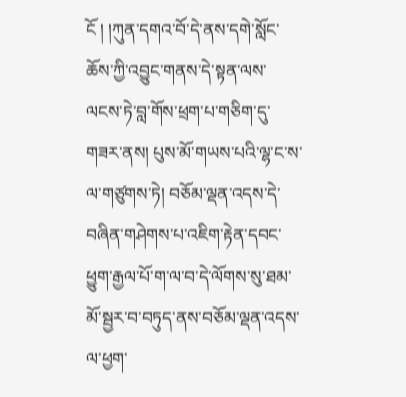ངོ ། །ཀུན་དགའ་བོ་དེ་ནས་དགེ་སློང་ཆོས་ཀྱི་འབྱུང་གནས་དེ་སྟན་ལས་ལངས་ཏེ་བླ་གོས་ཕྲག་པ་གཅིག་དུ་གཟར་ནས། པུས་མོ་གཡས་པའི་ལྷ་ང་ས་ལ་གཙུགས་ཏེ། བཅོམ་ལྡན་འདས་དེ་བཞིན་གཤེགས་པ་འཇིག་རྟེན་དབང་ཕྱུག་རྒྱལ་པོ་ག་ལ་བ་དེ་ལོགས་སུ་ཐམ་མོ་སྦྱར་བ་བཏུད་ནས་བཅོམ་ལྡན་འདས་ལ་ཕྱག་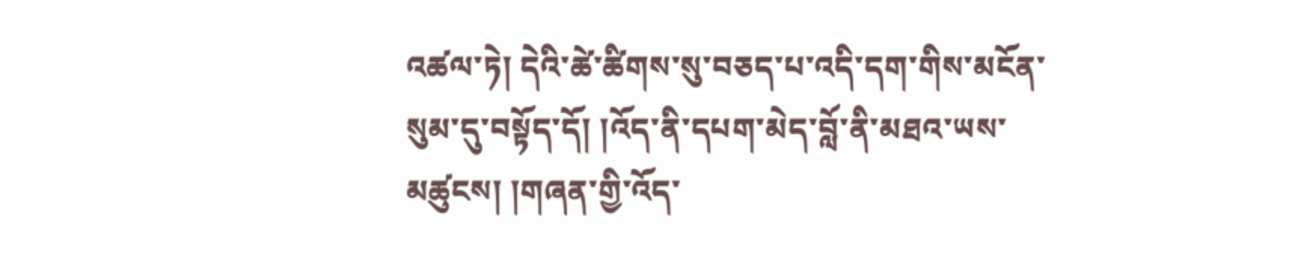འཚལ་ཏེ། དེའི་ཚེ་ཚིགས་སུ་བཅད་པ་འདི་དག་གིས་མངོན་སུམ་དུ་བསྟོད་དོ། །འོད་ནི་དཔག་མེད་བློ་ནི་མཐའ་ཡས་མཚུངས། །གཞན་གྱི་འོད་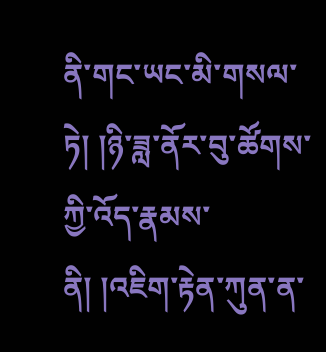ནི་གང་ཡང་མི་གསལ་ཏེ། །ཉི་ཟླ་ནོར་བུ་ཚོགས་ཀྱི་འོད་རྣམས་ནི། །འཇིག་རྟེན་ཀུན་ན་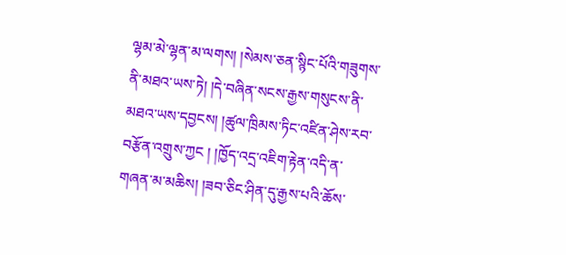ལྷམ་མེ་ལྷན་མ་ལགས། །སེམས་ཅན་སྙིང་པོའི་གཟུགས་ནི་མཐའ་ཡས་ཏེ། །དེ་བཞིན་སངས་རྒྱས་གསུངས་ནི་མཐའ་ཡས་དབྱངས། །ཚུལ་ཁྲིམས་ཏིང་འཛིན་ཤེས་རབ་བརྩོན་འགྲུས་ཀྱང ། །ཁྱོད་འདྲ་འཇིག་རྟེན་འདི་ན་གཞན་མ་མཆིས། །ཟབ་ཅིང་ཤིན་དུ་རྒྱས་པའི་ཆོས་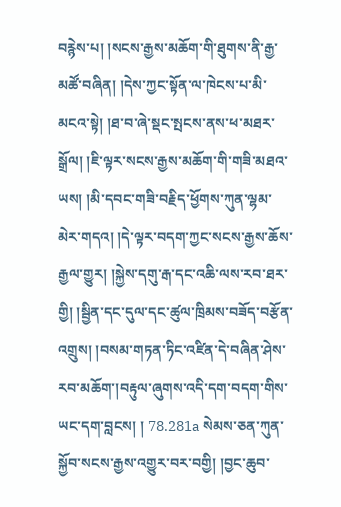བརྙེས་པ། །སངས་རྒྱས་མཆོག་གི་ཐུགས་ནི་རྒྱ་མཚོ་བཞིན། །དེས་ཀྱང་སྟོན་ལ་ཁེངས་པ་མི་མངའ་སྟེ། །ཐ་བ་ཞེ་སྡང་སྤངས་ནས་ཕ་མཐར་སྒྲོལ། །ཇི་ལྟར་སངས་རྒྱས་མཆོག་གི་གཟི་མཐའ་ཡས། །མི་དབང་གཟི་བརྗིད་ཕྱོགས་ཀུན་ལྷམ་མེར་གདའ། །དེ་ལྟར་བདག་ཀྱང་སངས་རྒྱས་ཆོས་རྒྱལ་གྱུར། །སྐྱེས་དགུ་རྒ་དང་འཆི་ལས་རབ་ཐར་གྱི། །སྦྱིན་དང་དུལ་དང་ཚུལ་ཁྲིམས་བཟོད་བརྩོན་འགྲུས། །བསམ་གཏན་ཏིང་འཛིན་དེ་བཞིན་ཤེས་རབ་མཆོག་།བརྟུལ་ཞུགས་འདི་དག་བདག་གིས་ཡང་དག་བླངས། ། 78.281a སེམས་ཅན་ཀུན་སྐྱོབ་སངས་རྒྱས་འགྱུར་བར་བགྱི། །བྱང་ཆུབ་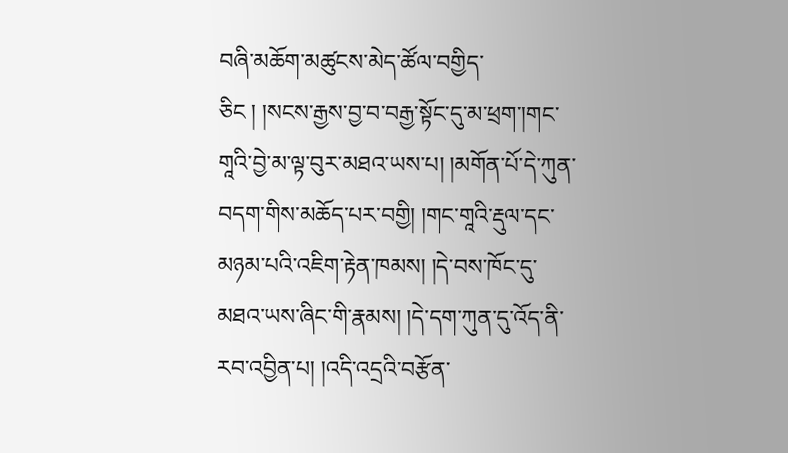བཞི་མཆོག་མཚུངས་མེད་ཚོལ་བགྱིད་ཅིང ། །སངས་རྒྱས་བྱ་བ་བརྒྱ་སྟོང་དུ་མ་ཕྲག་།གང་གཱའི་བྱེ་མ་ལྟ་བུར་མཐའ་ཡས་པ། །མགོན་པོ་དེ་ཀུན་བདག་གིས་མཆོད་པར་བགྱི། །གང་གཱའི་རྡུལ་དང་མཉམ་པའི་འཇིག་རྟེན་ཁམས། །དེ་བས་ཁོང་དུ་མཐའ་ཡས་ཞིང་གི་རྣམས། །དེ་དག་ཀུན་དུ་འོད་ནི་རབ་འབྱིན་པ། །འདི་འདྲའི་བརྩོན་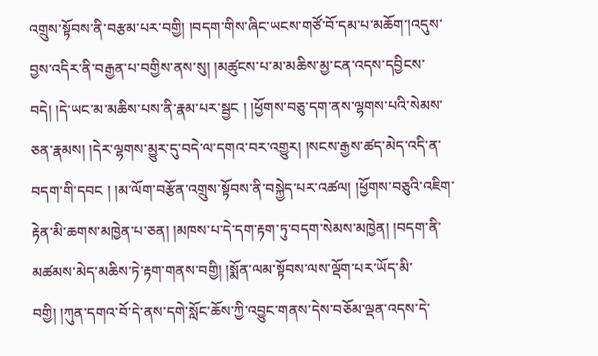འགྲུས་སྟོབས་ནི་བརྩམ་པར་བགྱི། །བདག་གིས་ཞིང་ཡངས་གཙོ་བོ་དམ་པ་མཆོག་།འདུས་བྱས་འདིར་ནི་བརྒྱན་པ་བགྱིས་ནས་སུ། །མཚུངས་པ་མ་མཆིས་མྱ་ངན་འདས་དབྱིངས་བདེ། །དེ་ཡང་མ་མཆིས་པས་ནི་རྣམ་པར་སྦྱང ། །ཕྱོགས་བཅུ་དག་ནས་ལྷགས་པའི་སེམས་ཅན་རྣམས། །དེར་ལྷགས་མྱུར་དུ་བདེ་ལ་དགའ་བར་འགྱུར། །སངས་རྒྱས་ཚད་མེད་འདི་ན་བདག་གི་དབང ། །མ་ལོག་བརྩོན་འགྲུས་སྟོབས་ནི་བསྐྱེད་པར་འཚལ། །ཕྱོགས་བཅུའི་འཇིག་རྟེན་མི་ཆགས་མཁྱེན་པ་ཅན། །མཁས་པ་དེ་དག་རྟག་ཏུ་བདག་སེམས་མཁྱེན། །བདག་ནི་མཚམས་མེད་མཆིས་ཏེ་རྟག་གནས་བགྱི། །སྨོན་ལམ་སྟོབས་ལས་ལྡོག་པར་ཡོད་མི་བགྱི། །ཀུན་དགའ་བོ་དེ་ནས་དགེ་སློང་ཆོས་ཀྱི་འབྱུང་གནས་དེས་བཅོམ་ལྡན་འདས་དེ་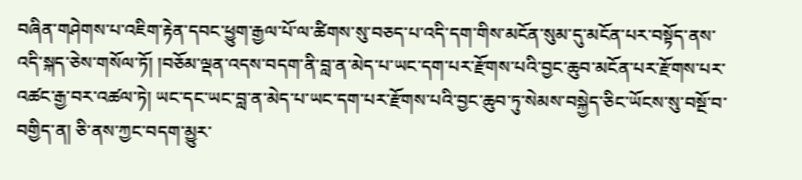བཞིན་གཤེགས་པ་འཇིག་རྟེན་དབང་ཕྱུག་རྒྱལ་པོ་ལ་ཚིགས་སུ་བཅད་པ་འདི་དག་གིས་མངོན་སུམ་དུ་མངོན་པར་བསྟོད་ནས་འདི་སྐད་ཅེས་གསོལ་ཏོ། །བཅོམ་ལྡན་འདས་བདག་ནི་བླ་ན་མེད་པ་ཡང་དག་པར་རྫོགས་པའི་བྱང་ཆུབ་མངོན་པར་རྫོགས་པར་འཚང་རྒྱ་བར་འཚལ་ཏེ། ཡང་དང་ཡང་བླ་ན་མེད་པ་ཡང་དག་པར་རྫོགས་པའི་བྱང་ཆུབ་ཏུ་སེམས་བསྐྱེད་ཅིང་ཡོངས་སུ་བསྔོ་བ་བགྱིད་ན། ཅི་ནས་ཀྱང་བདག་མྱུར་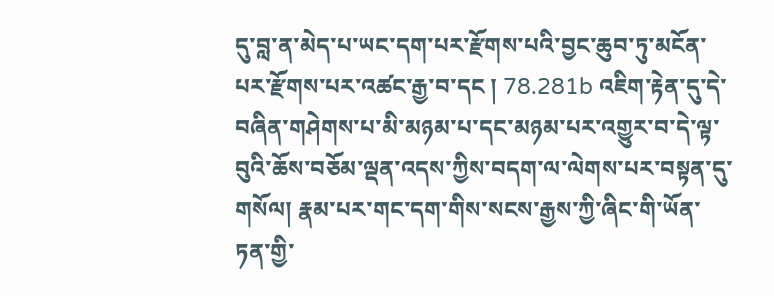དུ་བླ་ན་མེད་པ་ཡང་དག་པར་རྫོགས་པའི་བྱང་ཆུབ་ཏུ་མངོན་པར་རྫོགས་པར་འཚང་རྒྱ་བ་དང ། 78.281b འཇིག་རྟེན་དུ་དེ་བཞིན་གཤེགས་པ་མི་མཉམ་པ་དང་མཉམ་པར་འགྱུར་བ་དེ་ལྟ་བུའི་ཆོས་བཅོམ་ལྡན་འདས་ཀྱིས་བདག་ལ་ལེགས་པར་བསྟན་དུ་གསོལ། རྣམ་པར་གང་དག་གིས་སངས་རྒྱས་ཀྱི་ཞིང་གི་ཡོན་ཏན་གྱི་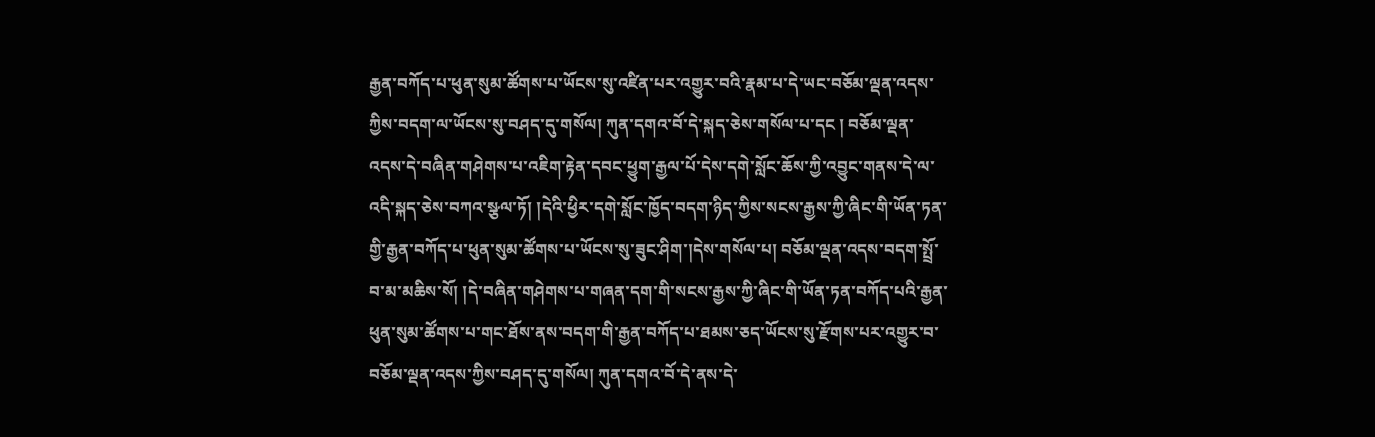རྒྱན་བཀོད་པ་ཕུན་སུམ་ཚོགས་པ་ཡོངས་སུ་འཛིན་པར་འགྱུར་བའི་རྣམ་པ་དེ་ཡང་བཅོམ་ལྡན་འདས་ཀྱིས་བདག་ལ་ཡོངས་སུ་བཤད་དུ་གསོལ། ཀུན་དགའ་བོ་དེ་སྐད་ཅེས་གསོལ་པ་དང ། བཅོམ་ལྡན་འདས་དེ་བཞིན་གཤེགས་པ་འཇིག་རྟེན་དབང་ཕྱུག་རྒྱལ་པོ་དེས་དགེ་སློང་ཆོས་ཀྱི་འབྱུང་གནས་དེ་ལ་འདི་སྐད་ཅེས་བཀའ་སྩལ་ཏོ། །དེའི་ཕྱིར་དགེ་སློང་ཁྱོད་བདག་ཉིད་ཀྱིས་སངས་རྒྱས་ཀྱི་ཞིང་གི་ཡོན་ཏན་གྱི་རྒྱན་བཀོད་པ་ཕུན་སུམ་ཚོགས་པ་ཡོངས་སུ་ཟུང་ཤིག་།དེས་གསོལ་པ། བཅོམ་ལྡན་འདས་བདག་སྤྲོ་བ་མ་མཆིས་སོ། །དེ་བཞིན་གཤེགས་པ་གཞན་དག་གི་སངས་རྒྱས་ཀྱི་ཞིང་གི་ཡོན་ཏན་བཀོད་པའི་རྒྱན་ཕུན་སུམ་ཚོགས་པ་གང་ཐོས་ནས་བདག་གི་རྒྱན་བཀོད་པ་ཐམས་ཅད་ཡོངས་སུ་རྫོགས་པར་འགྱུར་བ་བཅོམ་ལྡན་འདས་ཀྱིས་བཤད་དུ་གསོལ། ཀུན་དགའ་བོ་དེ་ནས་དེ་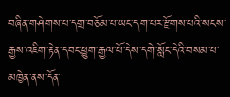བཞིན་གཤེགས་པ་དགྲ་བཅོམ་པ་ཡང་དག་པར་རྫོགས་པའི་སངས་རྒྱས་འཇིག་རྟེན་དབང་ཕྱུག་རྒྱལ་པོ་དེས་དགེ་སློང་དེའི་བསམ་པ་མཁྱེན་ནས་དོན་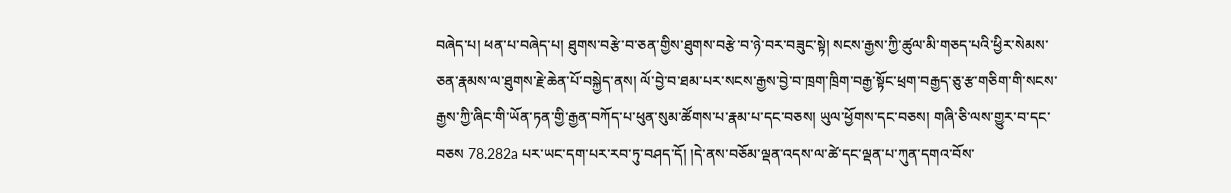བཞེད་པ། ཕན་པ་བཞེད་པ། ཐུགས་བརྩེ་བ་ཅན་གྱིས་ཐུགས་བརྩེ་བ་ཉེ་བར་བཟུང་སྟེ། སངས་རྒྱས་ཀྱི་ཚུལ་མི་གཅད་པའི་ཕྱིར་སེམས་ཅན་རྣམས་ལ་ཐུགས་རྗེ་ཆེན་པོ་བསྐྱེད་ནས། ལོ་བྱེ་བ་ཐམ་པར་སངས་རྒྱས་བྱེ་བ་ཁྲག་ཁྲིག་བརྒྱ་སྟོང་ཕྲག་བརྒྱད་ཅུ་རྩ་གཅིག་གི་སངས་རྒྱས་ཀྱི་ཞིང་གི་ཡོན་ཏན་གྱི་རྒྱན་བཀོད་པ་ཕུན་སུམ་ཚོགས་པ་རྣམ་པ་དང་བཅས། ཡུལ་ཕྱོགས་དང་བཅས། གཞི་ཅི་ལས་གྱུར་བ་དང་བཅས 78.282a པར་ཡང་དག་པར་རབ་ཏུ་བཤད་དོ། །དེ་ནས་བཅོམ་ལྡན་འདས་ལ་ཚེ་དང་ལྡན་པ་ཀུན་དགའ་བོས་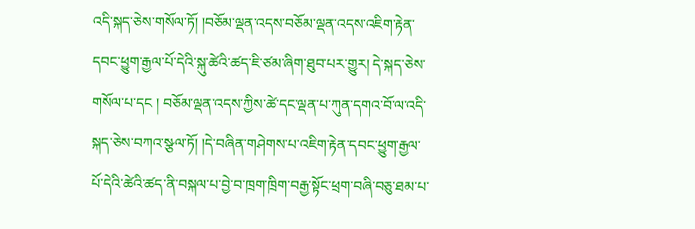འདི་སྐད་ཅེས་གསོལ་ཏོ། །བཅོམ་ལྡན་འདས་བཅོམ་ལྡན་འདས་འཇིག་རྟེན་དབང་ཕྱུག་རྒྱལ་པོ་དེའི་སྐུ་ཚེའི་ཚད་ཇི་ཙམ་ཞིག་ཐུབ་པར་གྱུར། དེ་སྐད་ཅེས་གསོལ་པ་དང ། བཅོམ་ལྡན་འདས་ཀྱིས་ཚེ་དང་ལྡན་པ་ཀུན་དགའ་བོ་ལ་འདི་སྐད་ཅེས་བཀའ་སྩལ་ཏོ། །དེ་བཞིན་གཤེགས་པ་འཇིག་རྟེན་དབང་ཕྱུག་རྒྱལ་པོ་དེའི་ཚེའི་ཚད་ནི་བསྐལ་པ་བྱེ་བ་ཁྲག་ཁྲིག་བརྒྱ་སྟོང་ཕྲག་བཞི་བཅུ་ཐམ་པ་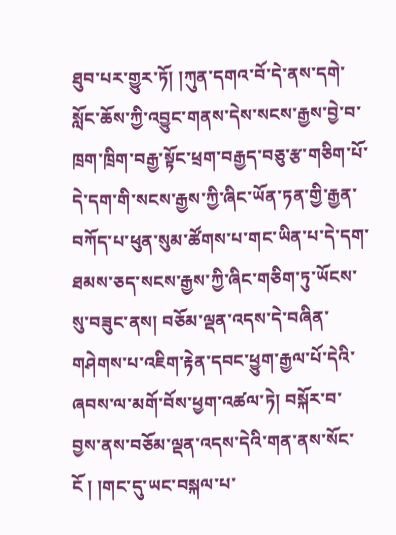ཐུབ་པར་གྱུར་ཏོ། །ཀུན་དགའ་བོ་དེ་ནས་དགེ་སློང་ཆོས་ཀྱི་འབྱུང་གནས་དེས་སངས་རྒྱས་བྱེ་བ་ཁྲག་ཁྲིག་བརྒྱ་སྟོང་ཕྲག་བརྒྱད་བཅུ་རྩ་གཅིག་པོ་དེ་དག་གི་སངས་རྒྱས་ཀྱི་ཞིང་ཡོན་ཏན་གྱི་རྒྱན་བཀོད་པ་ཕུན་སུམ་ཚོགས་པ་གང་ཡིན་པ་དེ་དག་ཐམས་ཅད་སངས་རྒྱས་ཀྱི་ཞིང་གཅིག་ཏུ་ཡོངས་སུ་བཟུང་ནས། བཅོམ་ལྡན་འདས་དེ་བཞིན་གཤེགས་པ་འཇིག་རྟེན་དབང་ཕྱུག་རྒྱལ་པོ་དེའི་ཞབས་ལ་མགོ་བོས་ཕྱག་འཚལ་ཏེ། བསྐོར་བ་བྱས་ནས་བཅོམ་ལྡན་འདས་དེའི་གན་ནས་སོང་ངོ ། །གང་དུ་ཡང་བསྐལ་པ་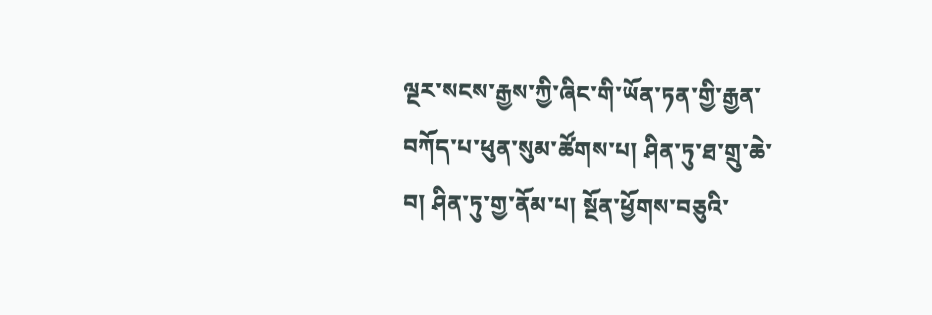ལྔར་སངས་རྒྱས་ཀྱི་ཞིང་གི་ཡོན་ཏན་གྱི་རྒྱན་བཀོད་པ་ཕུན་སུམ་ཚོགས་པ། ཤིན་ཏུ་ཐ་གྲུ་ཆེ་བ། ཤིན་ཏུ་གྱ་ནོམ་པ། སྔོན་ཕྱོགས་བཅུའི་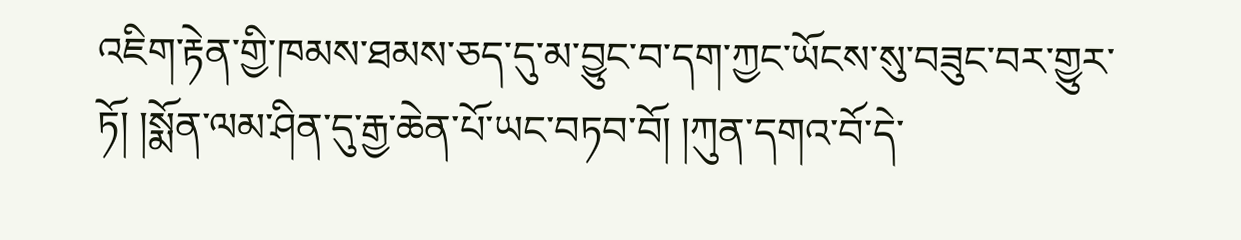འཇིག་རྟེན་གྱི་ཁམས་ཐམས་ཅད་དུ་མ་བྱུང་བ་དག་ཀྱང་ཡོངས་སུ་བཟུང་བར་གྱུར་ཏོ། །སྨོན་ལམ་ཤིན་དུ་རྒྱ་ཆེན་པོ་ཡང་བཏབ་བོ། །ཀུན་དགའ་བོ་དེ་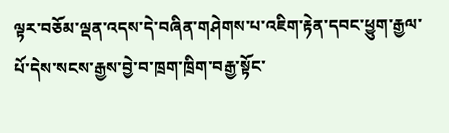ལྟར་བཅོམ་ལྡན་འདས་དེ་བཞིན་གཤེགས་པ་འཇིག་རྟེན་དབང་ཕྱུག་རྒྱལ་པོ་དེས་སངས་རྒྱས་བྱེ་བ་ཁྲག་ཁྲིག་བརྒྱ་སྟོང་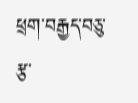ཕྲག་བརྒྱད་བཅུ་རྩ་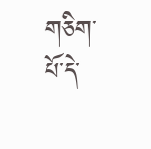གཅིག་པོ་དེ་